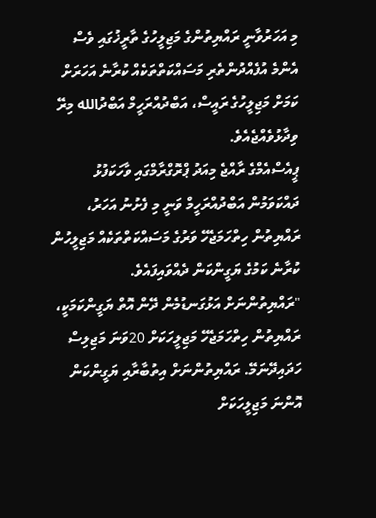މި އަހަރުވާނީ ރައްޔިތުންގެ މަޖިލީހުގެ ތާރީޚުގައި ވެސް އެންމެ އުފެއްދުންތެރި މަސައްކަތްތަކެއް ކުރާނެ އަހަރަށް ކަމަށް މަޖިލީހުގެ ރައީސް، އަބްދުއްރަހީމް އަބްދުالله މިރޭ ވިދާޅުވެއްޖެއެވެ.
ޕީއެސްއެމްގެ ރާއްޖެ މިއަދު ޕްރޮގްރާމްގައި ވާހަކަފުޅު ދައްކަވަމުން އަބްދުއްރަހީމް ވަނީ މި ފެށުނު އަހަރު، ރައްޔިތުން ހިތްހަމަޖެހޭ ވަރުގެ މަސައްކަތްތަކެއް މަޖިލީހުން ކުރާނެ ކަމުގެ ޔަގީންކަން ދެއްވައިފައެވެ.
"ރައްޔިތުންނަށް އަޅުގަނޑުމެން ދޭން އޮތް ޔަގީންކަމަކީ، ރައްޔިތުން ހިތްހަމަޖެހޭ މަޖިލީހަކަށް 20ވަނަ މަޖިލިސް ހަދައިދޭނަމޭ. ރައްޔިތުންނަށް އިތުބާރާއި ޔަގީންކަން އޮންނަ މަޖިލީހަކަށް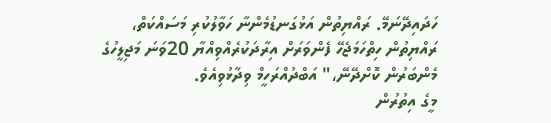ހަދައިދޭނަމޭ. ރައްޔިތުން އަޅުގަނޑުމެންނާ ހަވާލުކުރި މަސައްކަތް، ރައްޔިތުން ހިތްހަމަޖެހޭ ފެންވަރަށް އިރާދަކުރެއްވިއްޔާ 20ވަނަ މަޖިލީހުގެ މެންބަރުން ކޮށްދޭނޭ،" އަބްދުއްރަހީމް ވިދާޅުވިއެވެ.
މީގެ އިތުރުން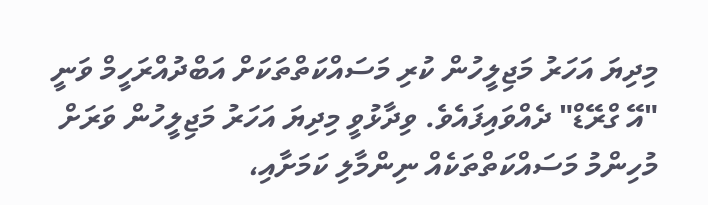މިދިޔަ އަހަރު މަޖިލީހުން ކުރި މަސައްކަތްތަކަށް އަބްދުއްރަހީމް ވަނީ "އޭ ގްރޭޑް" ދެއްވައިފައެވެ. ވިދާޅުވީ މިދިޔަ އަހަރު މަޖިލީހުން ވަރަށް މުހިންމު މަސައްކަތްތަކެއް ނިންމާލި ކަމަށާއި،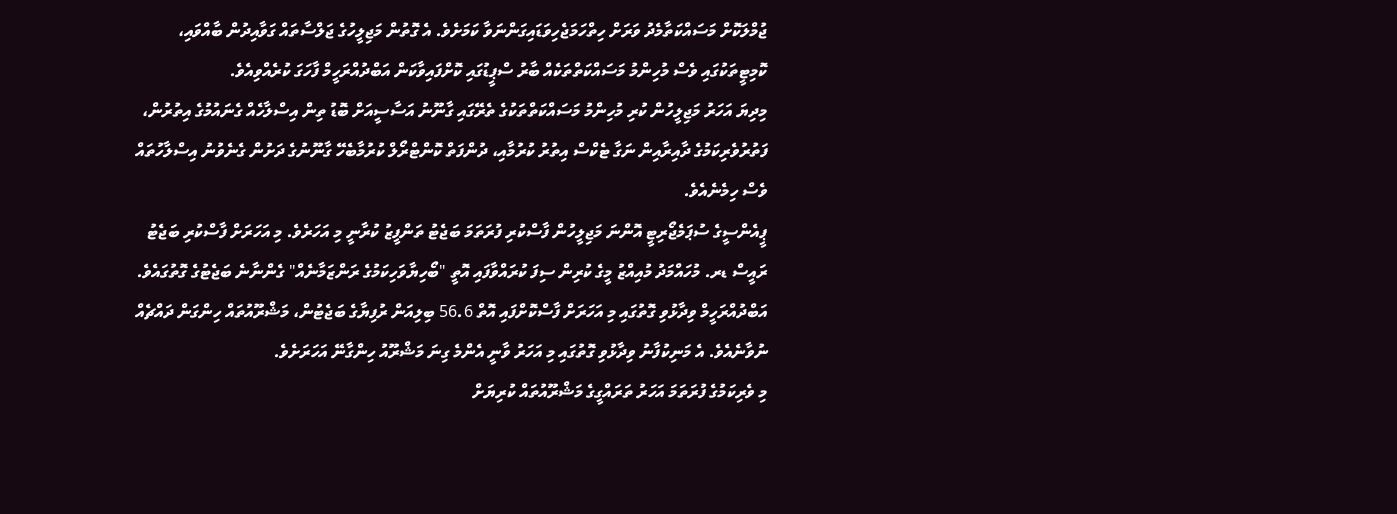ޖުމްލަކޮށް މަސައްކަތާމެދު ވަރަށް ހިތްހަމަޖެހިވަޑައިގަންނަވާ ކަމަށެވެ. އެ ގޮތުން މަޖިލީހުގެ ޖަލްސާތައް ގަވާއިދުން ބާއްވައި، ކޮމިޓީތަކުގައި ވެސް މުހިންމު މަސައްކަތްތަކެއް ބާރު ސްޕީޑުގައި ކޮށްފައިވާކަން އަބްދުއްރަހީމް ފާހަގަ ކުރެއްވިއެވެ.
މިދިޔަ އަހަރު މަޖިލީހުން ކުރި މުހިންމު މަސައްކަތްތަކުގެ ތެރޭގައި ގާނޫނު އަސާސީއަށް ބޮޑު ތިން އިސްލާހެއް ގެނައުމުގެ އިތުރުން، ފަތުރުވެރިކަމުގެ ދާއިރާއިން ނަގާ ޓެކްސް އިތުރު ކުރުމާއި، ދުންފަތް ކޮންޓްރޯލް ކުރުމާބެހޭ ގާނޫނުގެ ދަށުން ގެނެވުނު އިސްލާހުތައް ވެސް ހިމެނެއެވެ.
ޕީއެންސީގެ ސުޕަމެޖޯރިޓީ އޮންނަ މަޖިލީހުން ފާސްކުރި ފުރަތަމަ ބަޖެޓު ތަންފީޒު ކުރާނީ މި އަހަރެވެ. މި އަހަރަށް ފާސްކުރި ބަޖެޓު ރައީސް ޑރ. މުހައްމަދު މުއިއްޒު މީގެ ކުރިން ސިފަ ކުރައްވާފައި އޮތީ "ބޯހިޔާވަހިކަމުގެ ރަންޒަމާނެއް" ގެންނާނެ ބަޖެޓުގެ ގޮތުގައެވެ.
އަބްދުއްރަހީމް ވިދާޅުވި ގޮތުގައި މި އަހަރަށް ފާސްކޮށްފައި އޮތް 56.6 ބިލިއަން ރުފިޔާގެ ބަޖެޓުން، މަޝްރޫއުތައް ހިންގަން ދައްޗެއް ނުވާނެއެވެ. އެ މަނިކުފާނު ވިދާޅުވި ގޮތުގައި މި އަހަރު ވާނީ އެންމެ ގިނަ މަޝްރޫއު ހިންގާނޭ އަހަރަށެވެ.
މި ވެރިކަމުގެ ފުރަތަމަ އަހަރު ތަރައްގީގެ މަޝްރޫއުތައް ކުރިޔަށް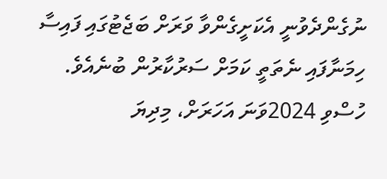ނުގެންދެވުނީ އެކަށީގެންވާ ވަރަށް ބަޖެޓުގައި ފައިސާ ހިމަނާފައި ނެތަތީ ކަމަށް ސަރުކާރުން ބުނެއެވެ. ހުސްވި 2024ވަނަ އަހަރަށް، މިދިޔަ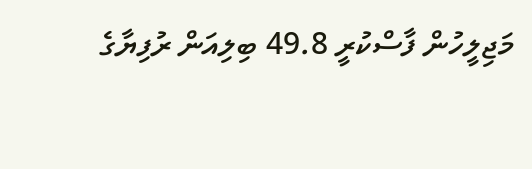މަޖިލީހުން ފާސްކުރީ 49.8 ބިލިއަން ރުފިޔާގެ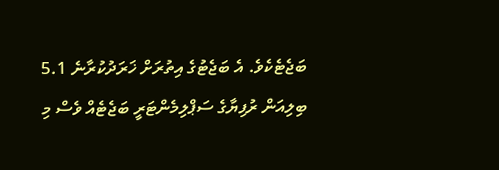ބަޖެޓެކެވެ. އެ ބަޖެޓުގެ އިތުރަށް ޚަރަދުކުރާނެ 5.1 ބިލިއަން ރުފިޔާގެ ސަޕްލިމެންޓަރީ ބަޖެޓެއް ވެސް މި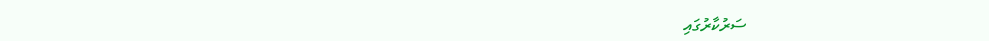ސަރުކާރުގައި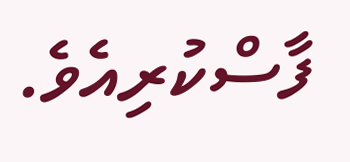ފާސްކުރިއެވެ.